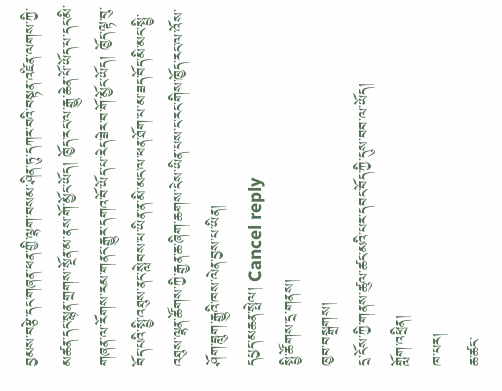བྱམས་བརྩེ་དང་གཞན་ཕན་གྱི་ལྷག་བསམ་ཤིན་ཏུ་དཀར་བའི་བསྟན་འཛིན་ལགས་ཀྱི་མཚན་དང་སྙན་གྲགས་སྔོན་མ་ནས་གོ་མྱོང་ཡོད། ཁྱོད་རང་ལ་རྒྱུ་ཆེན་པོ་ཡོད་པ་དང་མི་གཞན་ལ་རོགས་རམ་གནང་རྒྱུར་དགའ་བོ་ཡོད་པ་རེད་ཟེར་བ་གོ་མྱོང་ཡོད། ཁྱོད་ལྟ་བུ་བོད་པའི་སྤྱི་འཐུས་ནང་སླེབས་པ་ཡིན་ན་མི་མང་ལ་ཕན་ཐོག་པ་མ་ཟད་བོད་མི་མང་སྤྱི་འཐུས་ལྷན་ཚོགས་ཀྱི་རྒྱན་ཆ་ཞིག་ཆགས་ངེས་ཡིན་པས་ང་རང་གིས་ཁྱོད་རང་ལ་འོས་ཤོག་བླུག་རྒྱུའི་ཁས་ལེན་བྱས་པ་ཡིན།
དཔྱད་མཆན་སྤེལ། Cancel reply
སྤྱི་ཚོགས་དྲ་གནས།
ཁྱབ་བསྒྲགས།
དྲ་ངོས་ཀྱི་གནས་ཚུལ་ཚང་མའི་པར་དབང་བོད་ཀྱི་དུས་བབ་ལ་ཡོད།
གློག་འཕྲིན།
ཁ་པར།
ཆ་ཚང་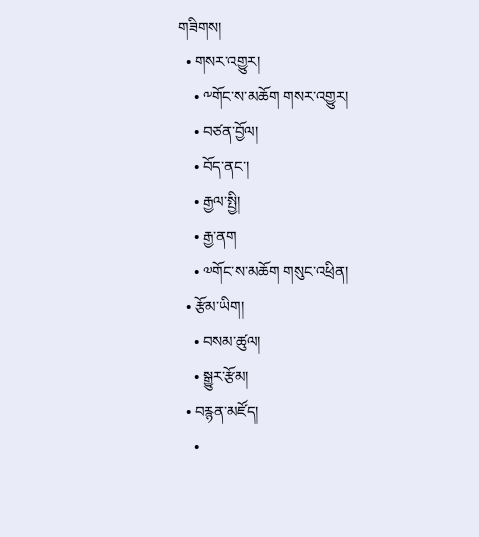གཟིགས།
  • གསར་འགྱུར།
    • ༸གོང་ས་མཆོག གསར་འགྱུར།
    • བཙན་བྱོལ།
    • བོད་ནང་།
    • རྒྱལ་སྤྱི།
    • རྒྱ་ནག
    • ༧གོང་ས་མཆོག གསུང་འཕྲིན།
  • རྩོམ་ཡིག།
    • བསམ་ཚུལ།
    • སྒྱུར་རྩོམ།
  • བརྙན་མཛོད།
    •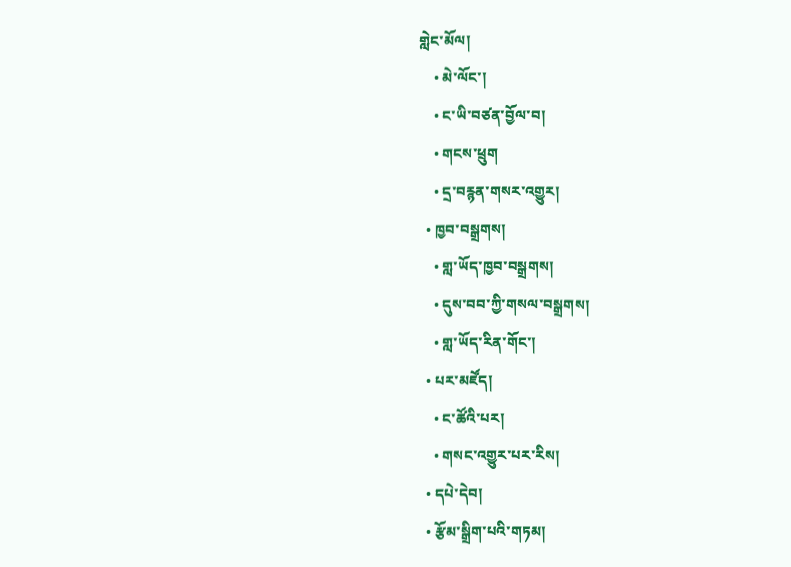གླེང་མོལ།
    • མེ་ལོང་།
    • ང་ཡི་བཙན་བྱོལ་བ།
    • གངས་ཕྲུག
    • དྲ་བརྙན་གསར་འགྱུར།
  • ཁྱབ་བསྒྲགས།
    • གླ་ཡོད་ཁྱབ་བསྒྲགས།
    • དུས་བབ་ཀྱི་གསལ་བསྒྲགས།
    • གླ་ཡོད་རིན་གོང་།
  • པར་མཛོད།
    • ང་ཚོའི་པར།
    • གསང་འགྱུར་པར་རིས།
  • དཔེ་དེབ།
  • རྩོམ་སྒྲིག་པའི་གཏམ།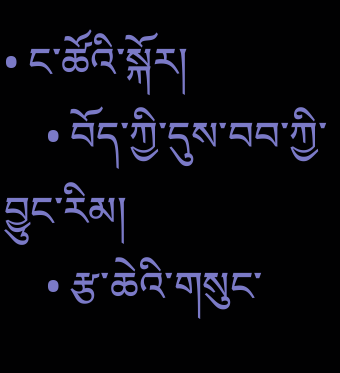• ང་ཚོའི་སྐོར།
    • བོད་ཀྱི་དུས་བབ་ཀྱི་བྱུང་རིམ།
    • རྩ་ཆེའི་གསུང་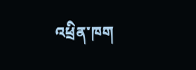འཕྲིན་ཁག